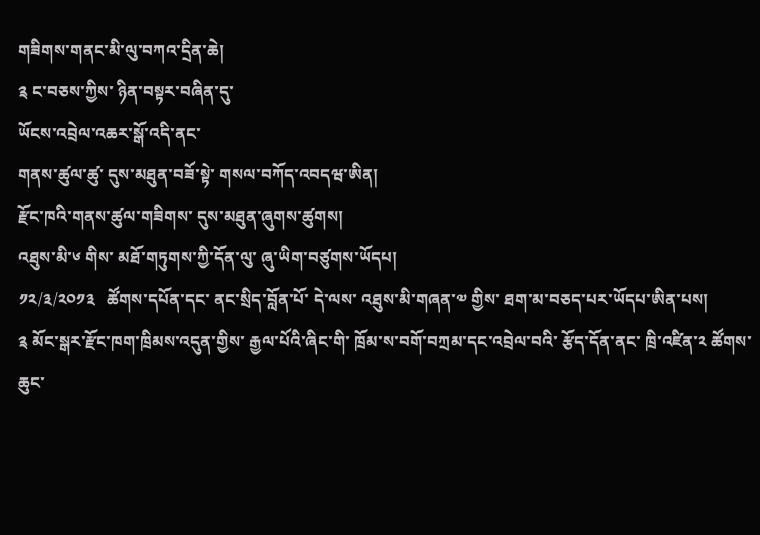གཟིགས་གནང་མི་ལུ་བཀའ་དྲིན་ཆེ།
༉ ང་བཅས་ཀྱིས་ ཉིན་བསྟར་བཞིན་དུ་
ཡོངས་འབྲེལ་འཆར་སྒོ་འདི་ནང་
གནས་ཚུལ་ཚུ་ དུས་མཐུན་བཟོ་སྟེ་ གསལ་བཀོད་འབདཝ་ཨིན།
རྫོང་ཁའི་གནས་ཚུལ་གཟིགས་ དུས་མཐུན་ཞུགས་ཚུགས།
འཐུས་མི་༦ གིས་ མཐོ་གཏུགས་ཀྱི་དོན་ལུ་ ཞུ་ཡིག་བཙུགས་ཡོདཔ།
༡༢/༣/༢༠༡༣   ཚོགས་དཔོན་དང་ ནང་སྲིད་བློན་པོ་ དེ་ལས་ འཐུས་མི་གཞན་༧ གྱིས་ ཐག་མ་བཅད་པར་ཡོདཔ་ཨིན་པས།
༉ མོང་སྒར་རྫོང་ཁག་ཁྲིམས་འདུན་གྱིས་ རྒྱལ་པོའི་ཞིང་གི་ ཁྲོམ་ས་བགོ་བཀྲམ་དང་འབྲེལ་བའི་ རྩོད་དོན་ནང་ ཁྲི་འཛིན་༢ ཚོགས་ཆུང་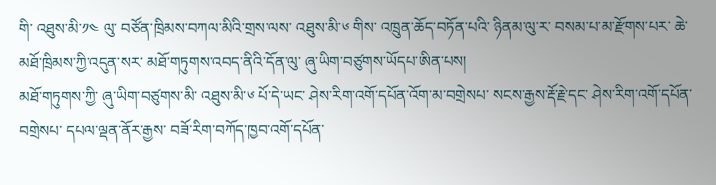གི་ འཐུས་མི་༡༤ ལུ་ བཙོན་ཁྲིམས་བཀལ་མིའི་གྲས་ལས་ འཐུས་མི་༦ གིས་ འཁྲུན་ཆོད་བཏོན་པའི་ ཉིནམ་ལུ་ར་ བསམ་པ་མ་རྫོགས་པར་ ཆེ་མཐོ་ཁྲིམས་ཀྱི་འདུན་སར་ མཐོ་གཏུགས་འབད་ནིའི་དོན་ལུ་ ཞུ་ཡིག་བཙུགས་ཡོདཔ་ཨིན་པས།
མཐོ་གཏུགས་ཀྱི་ ཞུ་ཡིག་བཙུགས་མི་ འཐུས་མི་༦ པོ་དེ་ཡང་ ཤེས་རིག་འགོ་དཔོན་འོག་མ་བགྲེསཔ་ སངས་རྒྱས་རྡོ་རྗེ་དང་ ཤེས་རིག་འགོ་དཔོན་བགྲེསཔ་ དཔལ་ལྡན་ནོར་རྒྱས་ བཟོ་རིག་བཀོད་ཁྱབ་འགོ་དཔོན་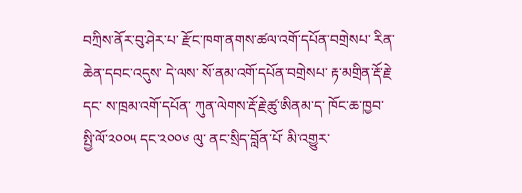བཀྲིས་ནོར་བུ་ཤེར་པ་ རྫོང་ཁག་ནགས་ཚལ་འགོ་དཔོན་བགྲེསཔ་ རིན་ཆེན་དབང་འདུས་ དེ་ལས་ སོ་ནམ་འགོ་དཔོན་བགྲེསཔ་ རྟ་མགྲིན་རྡོ་རྗེ་དང་ ས་ཁྲམ་འགོ་དཔོན་ ཀུན་ལེགས་རྡོ་རྗེ་ཚུ་ཨིནམ་ད་ ཁོང་ཆ་ཁྱབ་ སྤྱི་ལོ་༢༠༠༥ དང་༢༠༠༦ ལུ་ ནང་སྲིད་བློན་པོ་ མི་འགྱུར་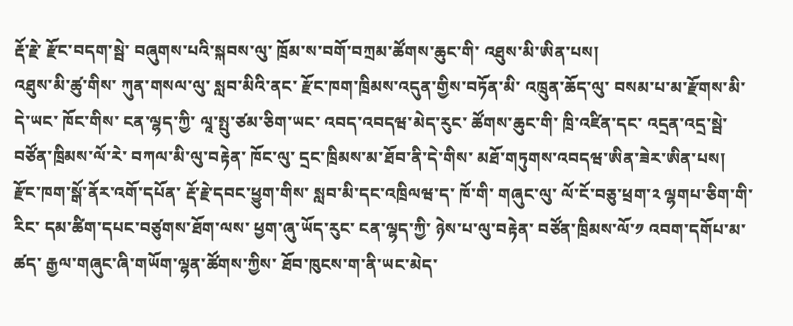རྡོ་རྗེ་ རྫོང་བདག་སྦེ་ བཞུགས་པའི་སྐབས་ལུ་ ཁྲོམ་ས་བགོ་བཀྲམ་ཚོགས་ཆུང་གི་ འཐུས་མི་ཨིན་པས།
འཐུས་མི་ཚུ་གིས་ ཀུན་གསལ་ལུ་ སླབ་མིའི་ནང་ རྫོང་ཁག་ཁྲིམས་འདུན་གྱིས་བཏོན་མི་ འཁྲུན་ཆོད་ལུ་ བསམ་པ་མ་རྫོགས་མི་དེ་ཡང་ ཁོང་གིས་ ངན་ལྷད་ཀྱི་ ལཱ་སྤུ་ཙམ་ཅིག་ཡང་ འབད་འབདཝ་མེད་རུང་ ཚོགས་ཆུང་གི་ ཁྲི་འཛིན་དང་ འདྲན་འདྲ་སྦེ་ བཙོན་ཁྲིམས་ལོ་རེ་ བཀལ་མི་ལུ་བརྟེན་ ཁོང་ལུ་ དྲང་ཁྲིམས་མ་ཐོབ་ནི་དེ་གིས་ མཐོ་གཏུགས་འབདཝ་ཨིན་ཟེར་ཨིན་པས།
རྫོང་ཁག་སྒོ་ནོར་འགོ་དཔོན་ རྡོ་རྗེ་དབང་ཕྱུག་གིས་ སླབ་མི་དང་འཁྲིལཝ་ད་ ཁོ་གི་ གཞུང་ལུ་ ལོ་ངོ་བཅུ་ཕྲག་༢ ལྷགཔ་ཅིག་གི་རིང་ དམ་ཚིག་དཔང་བཙུགས་ཐོག་ལས་ ཕྱག་ཞུ་ཡོད་རུང་ ངན་ལྷད་ཀྱི་ ཉེས་པ་ལུ་བརྟེན་ བཙོན་ཁྲིམས་ལོ་༡ འབག་དགོཔ་མ་ཚད་ རྒྱལ་གཞུང་ཞི་གཡོག་ལྷན་ཚོགས་ཀྱིས་ ཐོབ་ཁུངས་ག་ནི་ཡང་མེད་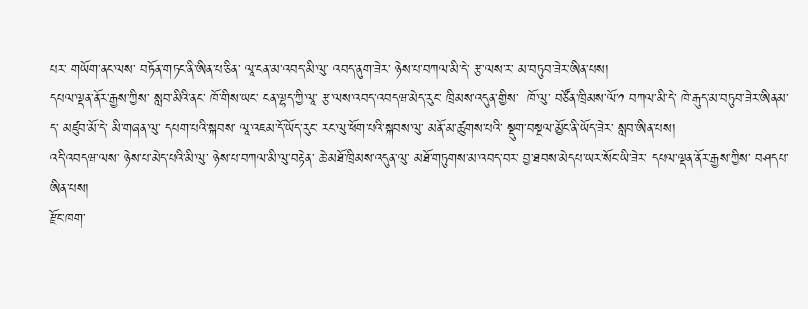པར་ གཡོག་ནང་ལས་ བཏོན་གཏང་ནི་ཨིན་པ་ཅིན་ ལཱ་ངན་མ་འབད་མི་ལུ་ འབད་ནུག་ཟེར་ ཉེས་པ་བཀལ་མི་དེ་ རྩ་ལས་ར་ མ་བཏུབ་ཟེར་ཨིན་པས།
དཔལ་ལྡན་ནོར་རྒྱས་ཀྱིས་ སླབ་མིའི་ནང་ ཁོ་གིས་ཡང་ ངན་ལྷད་ཀྱི་ལཱ་ རྩ་ལས་འབད་འབདཝ་མེད་རུང་ ཁྲིམས་འདུན་གྱིས་  ཁོ་ལུ་ བཙོན་ཁྲིམས་ལོ་༡ བཀལ་མི་དེ་ ཁེ་རྒུད་མ་བཏུབ་ཟེར་ཨིནམ་ད་ མཛུབ་མོ་དེ་ མི་གཞན་ལུ་ དཔག་པའི་སྐབས་ ལཱ་འཇམ་དོ་ཡོད་རུང་ རང་ལུ་ཕོག་པའི་སྐབས་ལུ་ མནོ་མ་ཚུགས་པའི་ སྡུག་བསྔལ་མྱོང་ནི་ཡོད་ཟེར་ སླབ་ཨིན་པས།
འདི་འབདཝ་ལས་ ཉེས་པ་མེད་པའི་མི་ལུ་ ཉེས་པ་བཀལ་མི་ལུ་བརྟེན་ ཆེ་མཐོ་ཁྲིམས་འདུན་ལུ་ མཐོ་གཏུགས་མ་འབད་བར་ བྱ་ཐབས་མེདཔ་ཡར་སོང་ཡི་ཟེར་ དཔལ་ལྡན་ནོར་རྒྱས་ཀྱིས་ བཤདཔ་ཨིན་པས།
རྫོང་ཁག་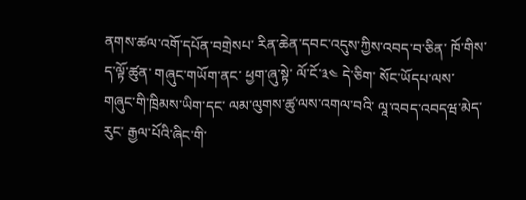ནགས་ཚལ་འགོ་དཔོན་བགྲེསཔ་ རིན་ཆེན་དབང་འདུས་ཀྱིས་འབད་བ་ཅིན་ ཁོ་གིས་ ད་ལྟོ་ཚུན་ གཞུང་གཡོག་ནང་ ཕྱག་ཞུ་སྟེ་ ལོ་ངོ་༣༤ དེ་ཅིག་ སོང་ཡོདཔ་ལས་ གཞུང་གི་ཁྲིམས་ཡིག་དང་ ལམ་ལུགས་ཚུ་ལས་འགལ་བའི་ ལཱ་འབད་འབདཝ་མེད་རུང་ རྒྱལ་པོའི་ཞིང་གི་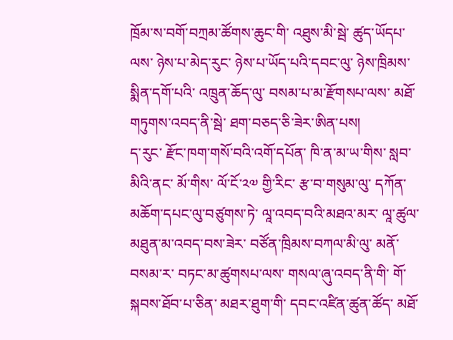ཁྲོམ་ས་བགོ་བཀྲམ་ཚོགས་ཆུང་གི་ འཐུས་མི་སྦེ་ ཚུད་ཡོདཔ་ལས་ ཉེས་པ་མེད་རུང་ ཉེས་པ་ཡོད་པའི་དབང་ལུ་ ཉེས་ཁྲིམས་སྨིན་དགོ་པའི་ འཁྲུན་ཆོད་ལུ་ བསམ་པ་མ་རྫོགསཔ་ལས་ མཐོ་གཏུགས་འབད་ནི་སྦེ་ ཐག་བཅད་ཅི་ཟེར་ཨིན་པས།
ད་རུང་ རྫོང་ཁག་གསོ་བའི་འགོ་དཔོན་ ཁི་ན་མ་ཡ་གིས་ སླབ་མིའི་ནང་ མོ་གིས་ ལོ་ངོ་༢༧ གྱི་རིང་ རྩ་བ་གསུམ་ལུ་ དཀོན་མཆོག་དཔང་ལུ་བཙུགས་ཏེ་ ལཱ་འབད་བའི་མཐའ་མར་ ལཱ་ཚུལ་མཐུན་མ་འབད་བས་ཟེར་ བཙོན་ཁྲིམས་བཀལ་མི་ལུ་ མནོ་བསམ་ར་ བཏང་མ་ཚུགསཔ་ལས་ གསལ་ཞུ་འབད་ནི་གི་ གོ་སྐབས་ཐོབ་པ་ཅིན་ མཐར་ཐུག་གི་ དབང་འཛིན་ཚུན་ཚོད་ མཐོ་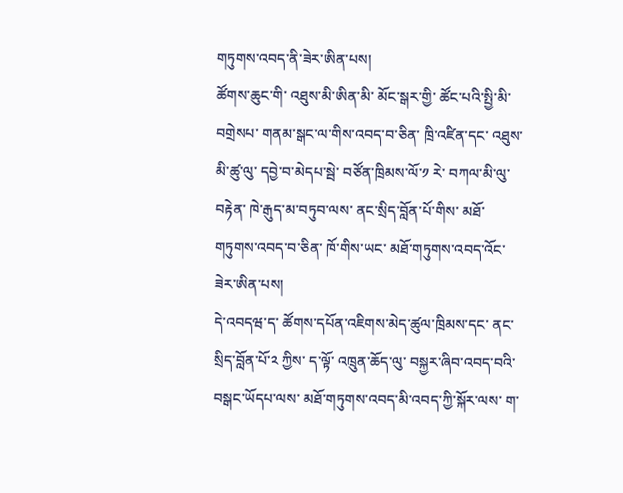གཏུགས་འབད་ནི་ཟེར་ཨིན་པས།
ཚོགས་ཆུང་གི་ འཐུས་མི་ཨིན་མི་ མོང་སྒར་གྱི་ ཚོང་པའི་སྤྱི་མི་བགྲེསཔ་ གནམ་སྒང་ལ་གིས་འབད་བ་ཅིན་ ཁྲི་འཛིན་དང་ འཐུས་མི་ཚུ་ལུ་ དབྱེ་བ་མེདཔ་སྦེ་ བཙོན་ཁྲིམས་ལོ་༡ རེ་ བཀལ་མི་ལུ་བརྟེན་ ཁེ་རྒུད་མ་བཏུབ་ལས་ ནང་སྲིད་བློན་པོ་གིས་ མཐོ་གཏུགས་འབད་བ་ཅིན་ ཁོ་གིས་ཡང་ མཐོ་གཏུགས་འབད་འོང་ཟེར་ཨིན་པས།
དེ་འབདཝ་ད་ ཚོགས་དཔོན་འཇིགས་མེད་ཚུལ་ཁྲིམས་དང་ ནང་སྲིད་བློན་པོ་༢ ཀྱིས་ ད་ལྟོ་ འཁྲུན་ཆོད་ལུ་ བསྐྱར་ཞིབ་འབད་བའི་བསྒང་ཡོདཔ་ལས་ མཐོ་གཏུགས་འབད་མི་འབད་ཀྱི་སྐོར་ལས་ ག་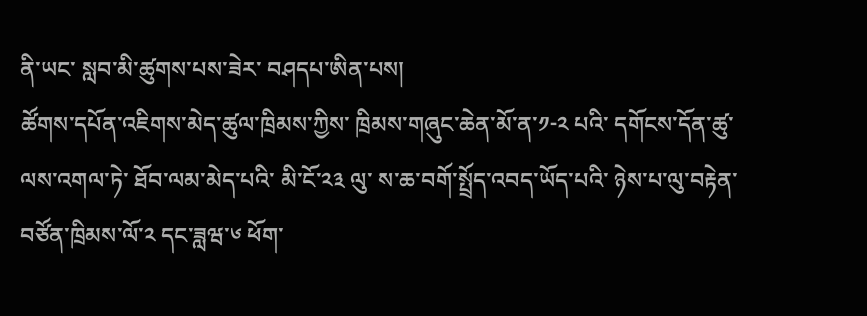ནི་ཡང་ སླབ་མི་ཚུགས་པས་ཟེར་ བཤདཔ་ཨིན་པས།
ཚོགས་དཔོན་འཇིགས་མེད་ཚུལ་ཁྲིམས་ཀྱིས་ ཁྲིམས་གཞུང་ཆེན་མོ་ན་༡-༢ པའི་ དགོངས་དོན་ཚུ་ལས་འགལ་ཏེ་ ཐོབ་ལམ་མེད་པའི་ མི་ངོ་༢༣ ལུ་ ས་ཆ་བགོ་སྤྲོད་འབད་ཡོད་པའི་ ཉེས་པ་ལུ་བརྟེན་ བཙོན་ཁྲིམས་ལོ་༢ དང་ཟླཝ་༦ ཕོག་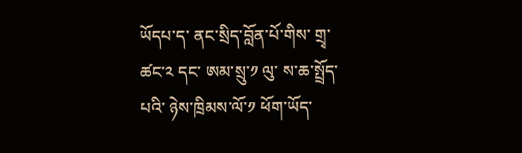ཡོདཔ་ད་ ནང་སྲིད་བློན་པོ་གིས་ གྲྭ་ཚང་༢ དང་ ཨམ་སྲུ་༡ ལུ་ ས་ཆ་སྤྲོད་པའི་ ཉེས་ཁྲིམས་ལོ་༡ ཕོག་ཡོད་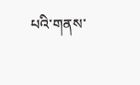པའི་གནས་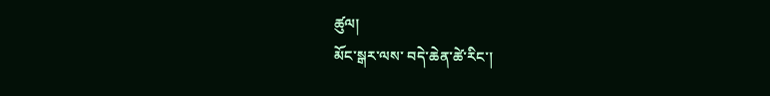ཚུལ།
མོང་སྒར་ལས་ བདེ་ཆེན་ཚེ་རིང་།